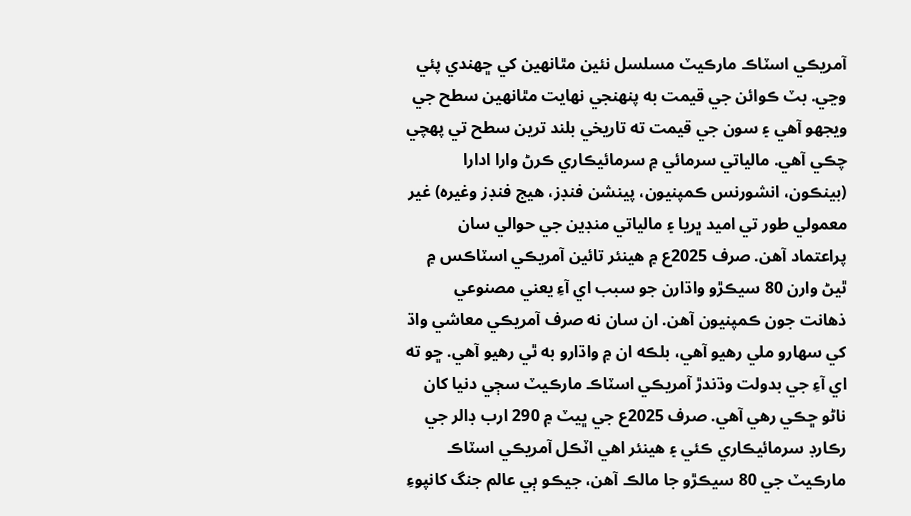آمريڪي اسٽاڪ مارڪيٽ مسلسل نئين مٿانهين کي ڇهندي پئي وڃي. بٽ ڪوائن جي قيمت به پنهنجي نهايت مٿانهين سطح جي ويجهو آهي ۽ سون جي قيمت ته تاريخي بلند ترين سطح تي پهچي چڪي آهي. مالياتي سرمائي ۾ سرمائيڪاري ڪرڻ وارا ادارا (بينڪون، انشورنس ڪمپنيون، پينشن فنڊز، هيج فنڊز وغيره) غير معمولي طور تي اميد ڀريا ۽ مالياتي منڊين جي حوالي سان پراعتماد آهن. صرف 2025ع ۾ هينئر تائين آمريڪي اسٽاڪس ۾ ٿيڻ وارن 80 سيڪڙو واڌارن جو سبب اي آءِ يعني مصنوعي ذهانت جون ڪمپنيون آهن. ان سان نه صرف آمريڪي معاشي واڌ کي سهارو ملي رهيو آهي، بلڪه ان ۾ واڌارو به ٿي رهيو آهي. ڇو ته اي آءِ جي بدولت وڌندڙ آمريڪي اسٽاڪ مارڪيٽ سڄي دنيا کان ناڻو ڇڪي رهي آهي. صرف 2025ع جي ڀيٽ ۾ 290 ارب ڊالر جي رڪارڊ سرمائيڪاري ڪئي ۽ هينئر اهي اٽڪل آمريڪي اسٽاڪ مارڪيٽ جي 80 سيڪڙو جا مالڪ آهن، جيڪو ٻي عالم جنگ کانپوءِ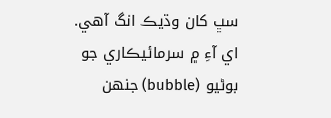سڀ کان وڌيڪ انگ آهي. اي آءِ ۾ سرمائيڪاري جو بوڻيو (bubble) جنهن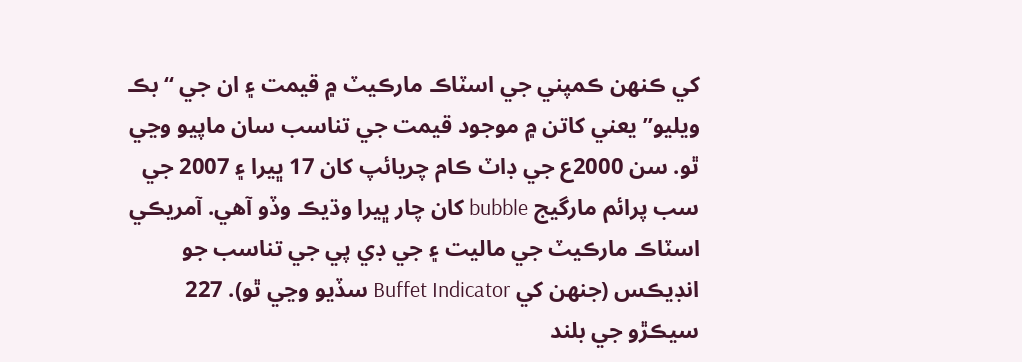کي ڪنهن ڪمپني جي اسٽاڪ مارڪيٽ ۾ قيمت ۽ ان جي “بڪ ويليو” يعني کاتن ۾ موجود قيمت جي تناسب سان ماپيو وڃي ٿو. سن 2000ع جي ڊاٽ ڪام چريائپ کان 17 ڀيرا ۽ 2007 جي سب پرائم مارگيج bubble کان چار ڀيرا وڌيڪ وڏو آهي. آمريڪي اسٽاڪ مارڪيٽ جي ماليت ۽ جي ڊي پي جي تناسب جو انڊيڪس (جنهن کي Buffet Indicator سڏيو وڃي ٿو). 227 سيڪڙو جي بلند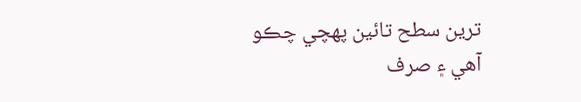ترين سطح تائين پهچي چڪو آهي ۽ صرف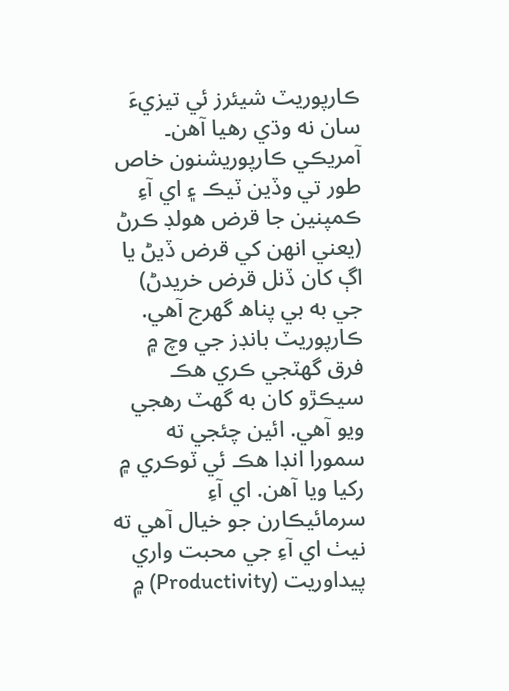ڪارپوريٽ شيئرز ئي تيزيءَ سان نه وڌي رهيا آهن۔ آمريڪي ڪارپوريشنون خاص طور تي وڏين ٽيڪ ۽ اي آءِ ڪمپنين جا قرض هولڊ ڪرڻ (يعني انهن کي قرض ڏيڻ يا اڳ کان ڏنل قرض خريدڻ) جي به بي پناھ گهرج آهي. ڪارپوريٽ بانڊز جي وچ ۾ فرق گهٽجي ڪري هڪ سيڪڙو کان به گهٽ رهجي ويو آهي. ائين چئجي ته سمورا انڊا هڪ ئي ٽوڪري ۾ رکيا ويا آهن. اي آءِ سرمائيڪارن جو خيال آهي ته نيٺ اي آءِ جي محبت واري پيداوريت (Productivity) ۾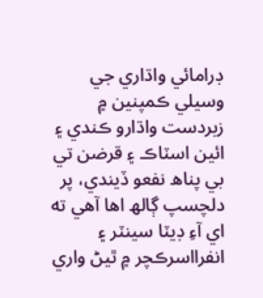ڊرامائي واڌاري جي وسيلي ڪمپنين ۾ زبردست واڌارو ڪندي ۽ ائين اسٽاڪ ۽ قرضن تي بي پناھ نفعو ڏيندي، پر دلچسپ ڳالھ اها آهي ته اي آءِ ڊيٽا سينٽر ۽ انفرااسرڪچر ۾ ٿيڻ واري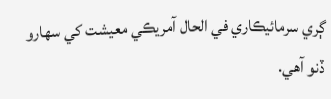ڳري سرمائيڪاري في الحال آمريڪي معيشت کي سهارو ڏنو آهي.